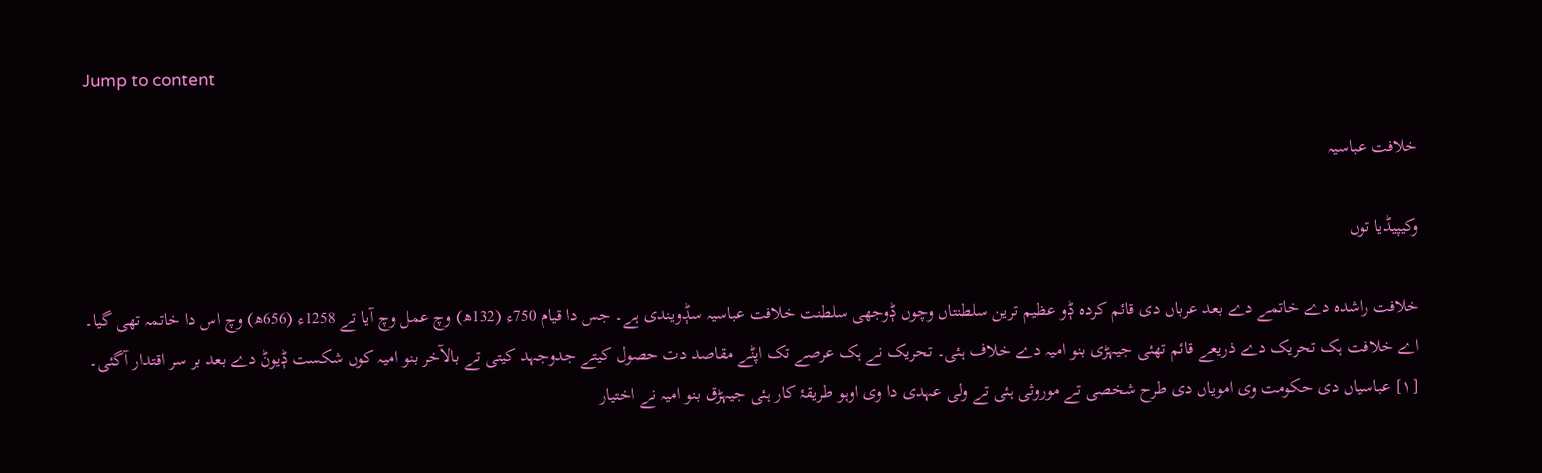Jump to content

خلافت عباسیہ

وکیپیڈیا توں

خلافت راشدہ دے خاتمے دے بعد عرباں دی قائم کردہ ݙو عظیم ترین سلطنتاں وچوں ݙوجھی سلطنت خلافت عباسیہ سݙویندی ہے۔ جس دا قیام 750ء (132ھ) وچ عمل وچ آیا تے 1258ء (656ھ) وچ اس دا خاتمہ تھی گیا۔ اے خلافت ہک تحریک دے ذریعے قائم تھئی جیہڑی بنو امیہ دے خلاف ہئی۔ تحریک نے ہک عرصے تک اپݨے مقاصد دت حصول کیتے جدوجہد کیتی تے بالآخر بنو امیہ کوں شکست ݙیوݨ دے بعد بر سر اقتدار آگئی۔ [١] عباسیاں دی حکومت وی امویاں دی طرح شخصی تے موروثی ہئی تے ولی عہدی دا وی اوہو طریقۂ کار ہئی جیہڑق بنو امیہ نے اختیار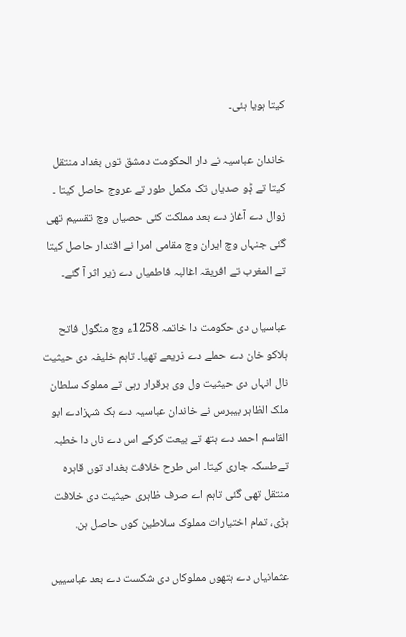کیتا ہویا ہئی۔

خاندان عباسیہ نے دار الحکومت دمشق توں بغداد منتقل کیتا تے ݙو صدیاں تک مکمل طور تے عروج حاصل کیتا ۔ زوال دے آغاز دے بعد مملکت کئی حصیاں وچ تقسیم تھی گئی جنہاں وچ ایران وچ مقامی امرا نے اقتدار حاصل کیتا تے المغرب تے افریقہ اغالبہ فاطمیاں دے زیر اثر آ گئے۔

عباسیاں دی حکومت دا خاتمہ 1258ء وچ منگول فاتح ہلاکو خان دے حملے دے ذریعے تھیا۔ تاہم خلیفہ دی حیثیت نال انہاں دی حیثیت ول وی برقرار رہی تے مملوک سلطان ملک الظاہر بیبرس نے خاندان عباسیہ دے ہک شہزادے ابو القاسم احمد دے ہتھ تے بیعت کرکے اس دے ناں دا خطبہ تےطسکہ جاری کیتا۔ اس طرح خلافت بغداد توں قاہرہ منتقل تھی گئی تاہم اے صرف ظاہری حیثیت دی خلافت ہڑی، تمام اختیارات مملوک سلاطین کوں حاصل ہن.

عثمانیاں دے ہتھوں مملوکاں دی شکست دے بعد عباسییں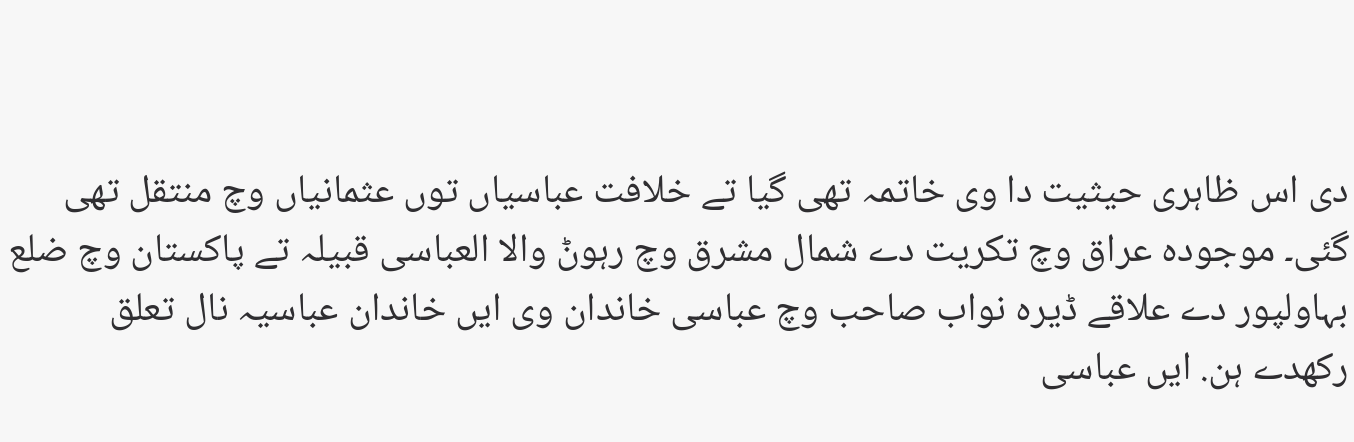دی اس ظاہری حیثیت دا وی خاتمہ تھی گیا تے خلافت عباسیاں توں عثمانیاں وچ منتقل تھی گئی۔ موجودہ عراق وچ تکریت دے شمال مشرق وچ رہوݨ والا العباسی قبیلہ تے پاکستان وچ ضلع بہاولپور دے علاقے ڈیرہ نواب صاحب وچ عباسی خاندان وی ایں خاندان عباسیہ نال تعلق رکھدے ہن. ایں عباسی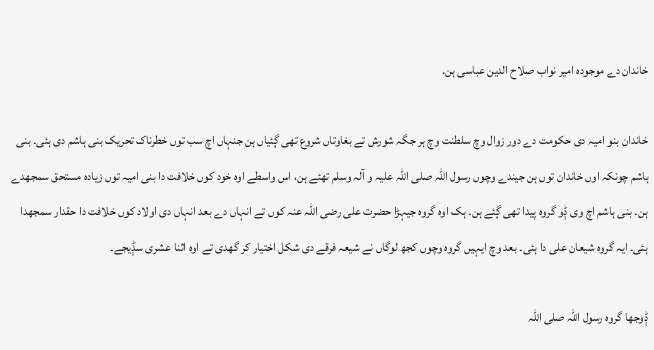خاندان دے موجودہ امیر نواب صلاح الدین عباسی ہن.

خاندان بنو امیہ دی حکومت دے دور زوال وچ سلطنت وچ ہر جگہ شورش تے بغاوتاں شروع تھی ڳئیاں ہن جنہاں اچ سب توں خطرناک تحریک بنی ہاشم دی ہئی۔ بنی ہاشم چونکہ اوں خاندان توں ہن جیندے وچوں رسول اللہ صلی اللہ علیہ و آلہ وسلم تھئے ہن، اس واسطے اوہ خود کوں خلافت دا بنی امیہ توں زیادہ مستحق سمجھدے ہن۔ بنی ہاشم اچ وی ݙو گروہ پیدا تھی ڳئے ہن۔ ہک اوہ گروہ جیہڑا حضرت علی رضی اللہ عنہ کوں تے انہاں دے بعد انہاں دی اولاد کوں خلافت دا حقدار سمجھدا ہئی۔ ایہ گروہ شیعان علی دا ہئی۔ بعد وچ ایہیں گروہ وچوں کجھ لوگاں نے شیعہ فرقے دی شکل اختیار کر گھدی تے اوہ اثنا عشری سݙیجے۔

ݙوجھا گروہ رسول اللہ صلی اللہ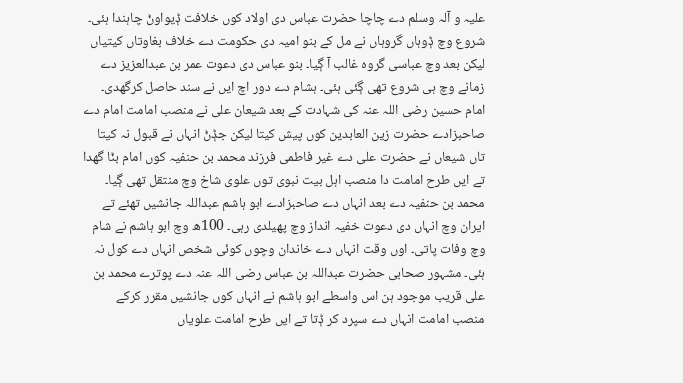علیہ و آلہ وسلم دے چاچا حضرت عباس دی اولاد کوں خلافت ݙیواوݨ چاہندا ہئی۔ شروع وچ ݙوہاں گروہاں نے مل کے بنو امیہ دی حکومت دے خلاف بغاوتاں کیتیاں لیکن بعد وچ عباسی گروہ غالب آ ڳیا۔ بنو عباس دی دعوت عمر بن عبدالعزیز دے زمانے وچ ہی شروع تھی ڳئی ہئی۔ ہشام دے دور اچ ایں نے سند حاصل کرگھدی۔ امام حسین رضی اللہ عنہ کی شہادت کے بعد شیعان علی نے منصب امامت امام دے صاحبزادے حضرت زین العابدین کوں پیش کیتا لیکن جݙݨ انہاں نے قبول نہ کیتا تاں شیعاں نے حضرت علی دے غیر فاطمی فرزند محمد بن حنفیہ کوں امام بݨا گھدا تے ایں طرح امامت دا منصب اہل بیت نبوی توں علوی شاخ وچ منتقل تھی ڳیا۔ محمد بن حنفیہ دے بعد انہاں دے صاحبزادے ابو ہاشم عبداللہ جانشیں تھئے تے ایران وچ انہاں دی دعوت خفیہ انداز وچ پھیلدی رہی۔ 100ھ وچ ابو ہاشم نے شام وچ وفات پاتی۔ اوں وقت انہاں دے خاندان وچوں کوئی شخص انہاں دے کول نہ ہئی۔ مشہور صحابی حضرت عبداللہ بن عباس رضی اللہ عنہ دے پوترے محمد بن علی قریب موجود ہن اس واسطے ابو ہاشم نے انہاں کوں جانشیں مقرر کرکے منصب امامت انہاں دے سپرد کر ݙتا تے ایں طرح امامت علویاں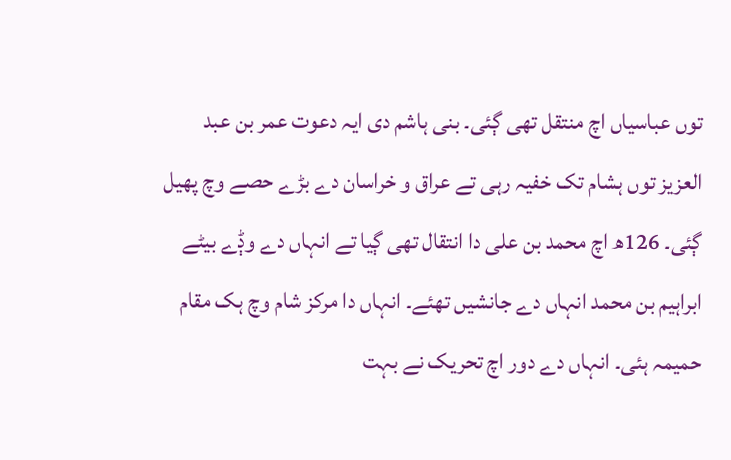توں عباسیاں اچ منتقل تھی ڳئی۔ بنی ہاشم دی ایہ دعوت عمر بن عبد العزیز توں ہشام تک خفیہ رہی تے عراق و خراسان دے بڑے حصے وچ پھیل ڳئی۔ 126ھ اچ محمد بن علی دا انتقال تھی ڳیا تے انہاں دے وݙے بیٹے ابراہیم بن محمد انہاں دے جانشیں تھئے۔ انہاں دا مرکز شام وچ ہک مقام حمیمہ ہئی۔ انہاں دے دور اچ تحریک نے بہت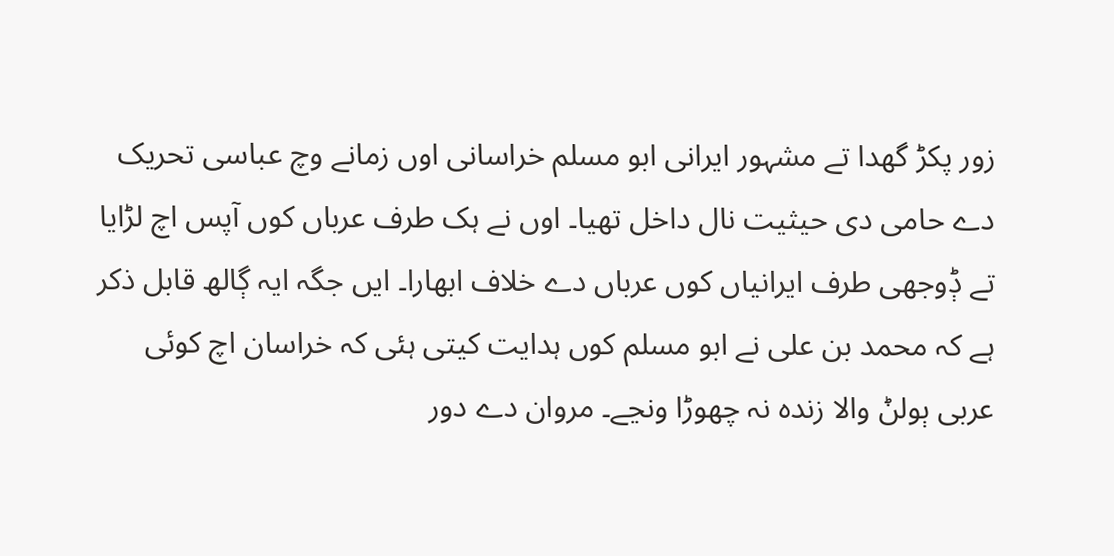زور پکڑ گھدا تے مشہور ایرانی ابو مسلم خراسانی اوں زمانے وچ عباسی تحریک دے حامی دی حیثیت نال داخل تھیا۔ اوں نے ہک طرف عرباں کوں آپس اچ لڑایا تے ݙوجھی طرف ایرانیاں کوں عرباں دے خلاف ابھارا۔ ایں جگہ ایہ ڳالھ قابل ذکر ہے کہ محمد بن علی نے ابو مسلم کوں ہدایت کیتی ہئی کہ خراسان اچ کوئی عربی ٻولݨ والا زندہ نہ چھوڑا ونڃے۔ مروان دے دور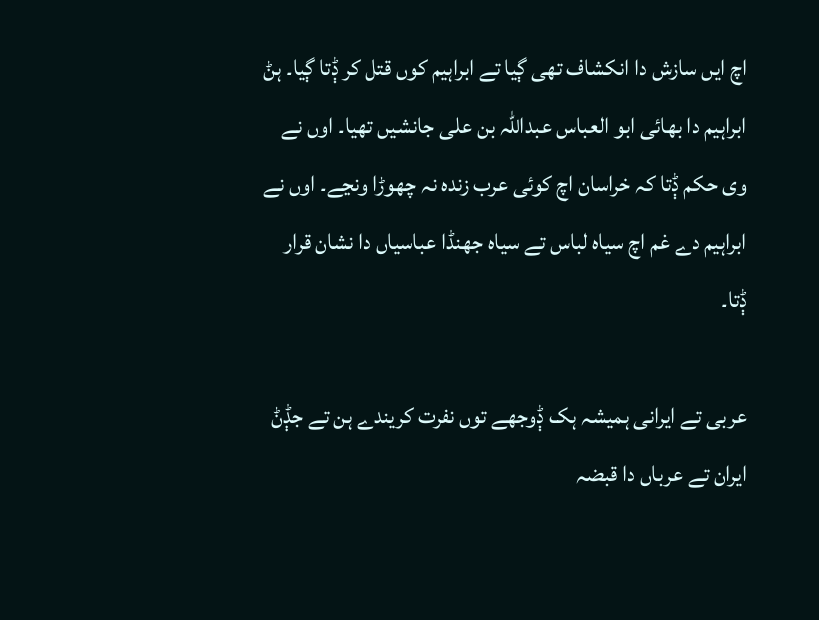اچ ایں سازش دا انکشاف تھی ڳیا تے ابراہیم کوں قتل کر ݙتا ڳیا۔ ہݨ ابراہیم دا بھائی ابو العباس عبداللہ بن علی جانشیں تھیا۔ اوں نے وی حکم ݙتا کہ خراسان اچ کوئی عرب زندہ نہ چھوڑا ونڃے۔ اوں نے ابراہیم دے غم اچ سیاہ لباس تے سیاہ جھنڈا عباسیاں دا نشان قرار ݙتا۔

عربی تے ایرانی ہمیشہ ہک ݙوجھے توں نفرت کریندے ہن تے جݙݨ ایران تے عرباں دا قبضہ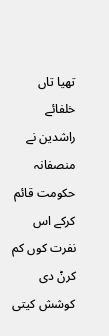تھیا تاں خلفائے راشدین نے منصفانہ حکومت قائم کرکے اس نفرت کوں کم کرݨ دی کوشش کیتی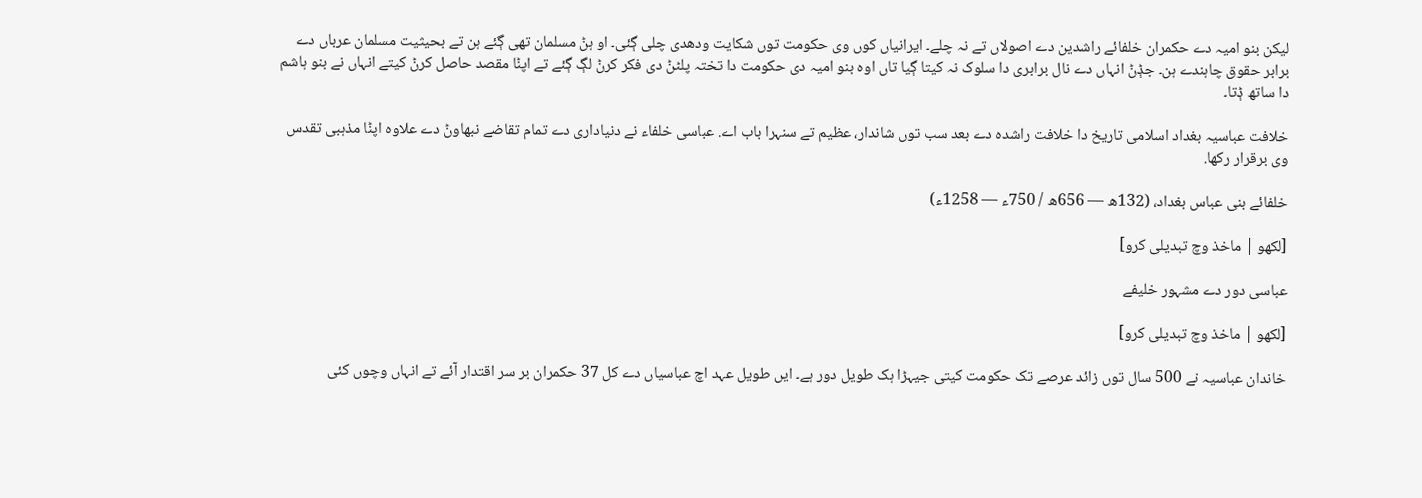لیکن بنو امیہ دے حکمران خلفائے راشدین دے اصولاں تے نہ چلے۔ ایرانیاں کوں وی حکومت توں شکایت ودھدی چلی ڳئی۔ او ہݨ مسلمان تھی ڳئے ہن تے بحیثیت مسلمان عرباں دے برابر حقوق چاہندے ہن۔ جݙݨ انہاں دے نال برابری دا سلوک نہ کیتا ڳیا تاں اوہ بنو امیہ دی حکومت دا تختہ پلٹݨ دی فکر کرݨ لڳ ڳئے تے اپݨا مقصد حاصل کرݨ کیتے انہاں نے بنو ہاشم دا ساتھ ݙتا۔

خلافت عباسیہ بغداد اسلامی تاریخ دا خلافت راشدہ دے بعد سب توں شاندار، عظیم تے سنہرا باب اے. عباسی خلفاء نے دنیاداری دے تمام تقاضے نبھاوݨ دے علاوہ اپݨا مذہبی تقدس وی برقرار رکھا.

خلفائے بنی عباس بغداد، (132ھ — 656ھ / 750ء — 1258ء)

[لکھو | ماخذ وچ تبدیلی کرو]

عباسی دور دے مشہور خلیفے

[لکھو | ماخذ وچ تبدیلی کرو]

خاندان عباسیہ نے 500 سال توں زائد عرصے تک حکومت کیتی جیہڑا ہک طویل دور ہے۔ ایں طویل عہد اچ عباسیاں دے کل 37 حکمران بر سر اقتدار آئے تے انہاں وچوں کئی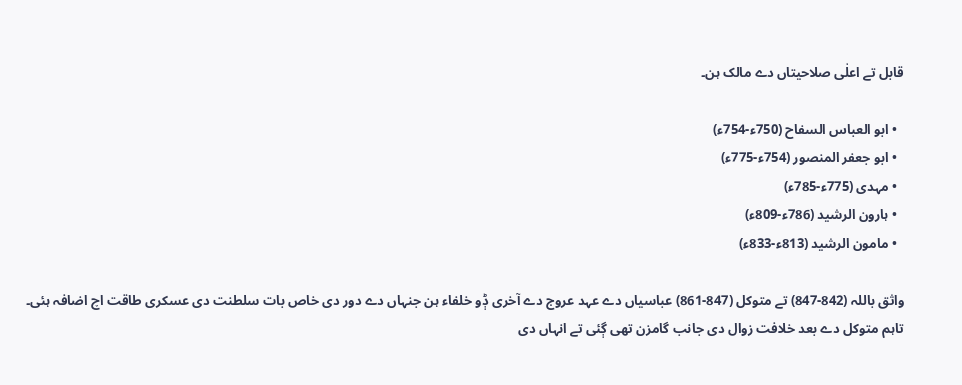قابل تے اعلٰی صلاحیتاں دے مالک ہن۔

  • ابو العباس السفاح (750ء-754ء)
  • ابو جعفر المنصور (754ء-775ء)
  • مہدی (775ء-785ء)
  • ہارون الرشید (786ء-809ء)
  • مامون الرشید (813ء-833ء)

واثق باللہ (842-847) تے متوکل (847-861) عباسیاں دے عہد عروج دے آخری ݙو خلفاء ہن جنہاں دے دور دی خاص بات سلطنت دی عسکری طاقت اچ اضافہ ہئی۔ تاہم متوکل دے بعد خلافت زوال دی جانب گامزن تھی ڳئی تے انہاں دی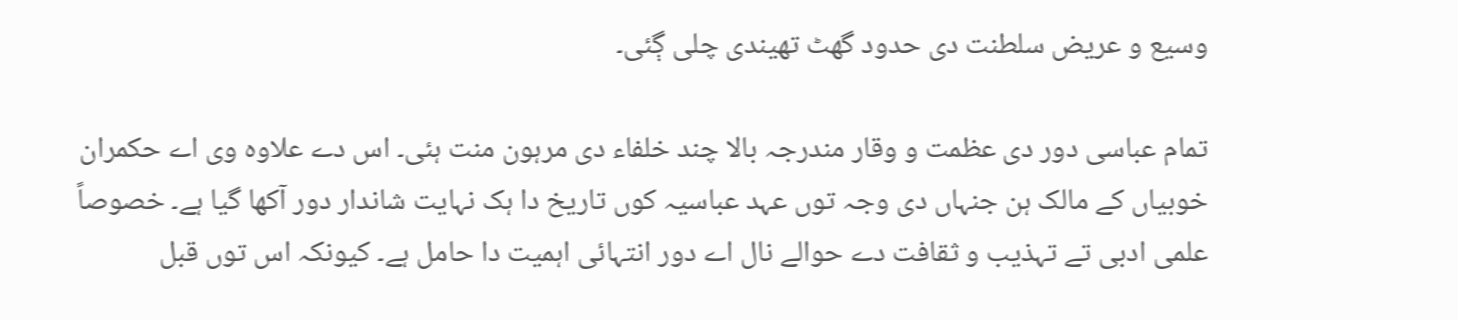وسیع و عریض سلطنت دی حدود گھٹ تھیندی چلی ڳئی۔

تمام عباسی دور دی عظمت و وقار مندرجہ بالا چند خلفاء دی مرہون منت ہئی۔ اس دے علاوہ وی اے حکمران خوبیاں کے مالک ہن جنہاں دی وجہ توں عہد عباسیہ کوں تاریخ دا ہک نہایت شاندار دور آکھا گیا ہے۔ خصوصاً علمی ادبی تے تہذیب و ثقافت دے حوالے نال اے دور انتہائی اہمیت دا حامل ہے۔ کیونکہ اس توں قبل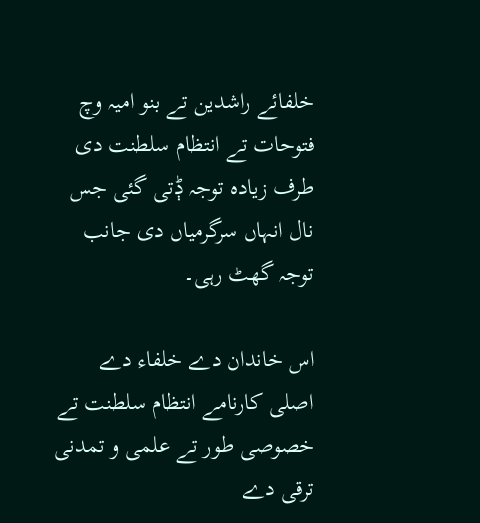خلفائے راشدین تے بنو امیہ وچ فتوحات تے انتظام سلطنت دی طرف زیادہ توجہ ݙتی گئی جس نال انہاں سرگرمیاں دی جانب توجہ گھٹ رہی۔

اس خاندان دے خلفاء دے اصلی کارنامے انتظام سلطنت تے خصوصی طور تے علمی و تمدنی ترقی دے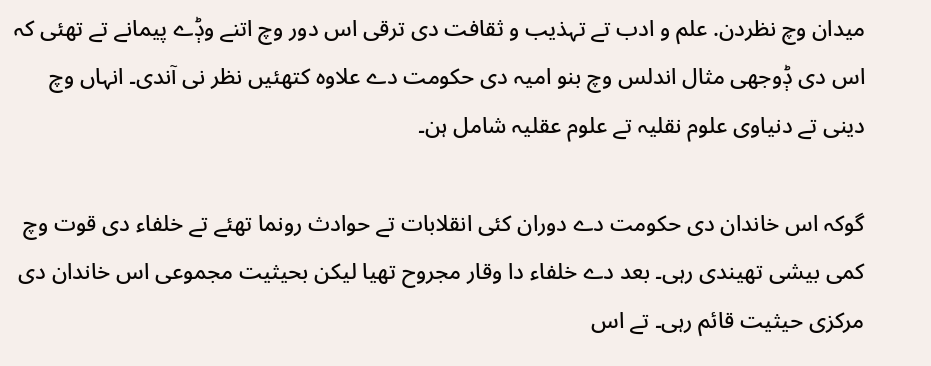میدان وچ نظردن. علم و ادب تے تہذیب و ثقافت دی ترقی اس دور وچ اتنے وݙے پیمانے تے تھئی کہ اس دی ݙوجھی مثال اندلس وچ بنو امیہ دی حکومت دے علاوہ کتھئیں نظر نی آندی۔ انہاں وچ دینی تے دنیاوی علوم نقلیہ تے علوم عقلیہ شامل ہن۔

گوکہ اس خاندان دی حکومت دے دوران کئی انقلابات تے حوادث رونما تھئے تے خلفاء دی قوت وچ کمی بیشی تھیندی رہی۔ بعد دے خلفاء دا وقار مجروح تھیا لیکن بحیثیت مجموعی اس خاندان دی مرکزی حیثیت قائم رہی۔ تے اس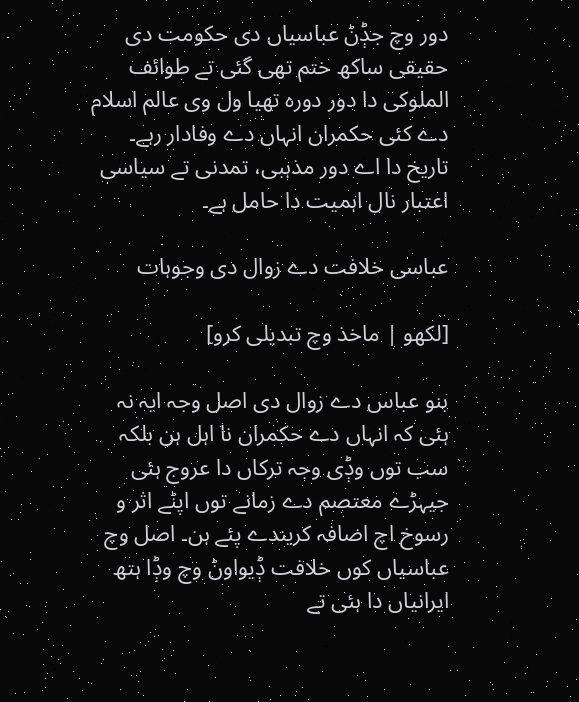دور وچ جݙݨ عباسیاں دی حکومت دی حقیقی ساکھ ختم تھی گئی تے طوائف الملوکی دا دور دورہ تھیا ول وی عالم اسلام دے کئی حکمران انہاں دے وفادار رہے۔ تاریخ دا اے دور مذہبی، تمدنی تے سیاسی اعتبار نال اہمیت دا حامل ہے۔

عباسی خلافت دے زوال دی وجوہات

[لکھو | ماخذ وچ تبدیلی کرو]

بنو عباس دے زوال دی اصل وجہ ایہ نہ ہئی کہ انہاں دے حکمران نا اہل ہن بلکہ سب توں وݙی وجہ ترکاں دا عروج ہئی جیہڑے معتصم دے زمانے توں اپݨے اثر و رسوخ اچ اضافہ کریندے پئے ہن۔ اصل وچ عباسیاں کوں خلافت ݙیواوݨ وچ وݙا ہتھ ایرانیاں دا ہئی تے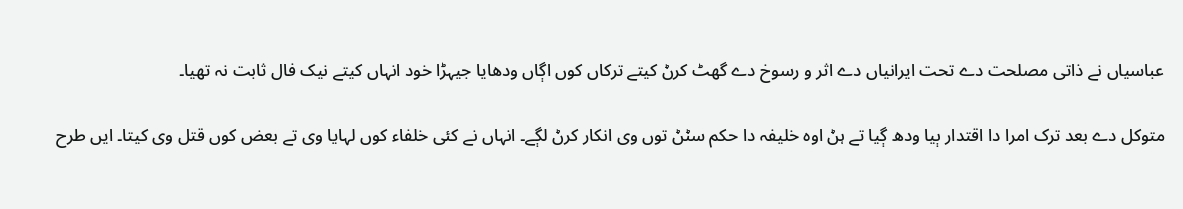عباسیاں نے ذاتی مصلحت دے تحت ایرانیاں دے اثر و رسوخ دے گھٹ کرݨ کیتے ترکاں کوں اڳاں ودھایا جیہڑا خود انہاں کیتے نیک فال ثابت نہ تھیا۔

متوکل دے بعد ترک امرا دا اقتدار ٻیا ودھ ڳیا تے ہݨ اوہ خلیفہ دا حکم سݨݨ توں وی انکار کرݨ لڳے۔ انہاں نے کئی خلفاء کوں لہایا وی تے بعض کوں قتل وی کیتا۔ ایں طرح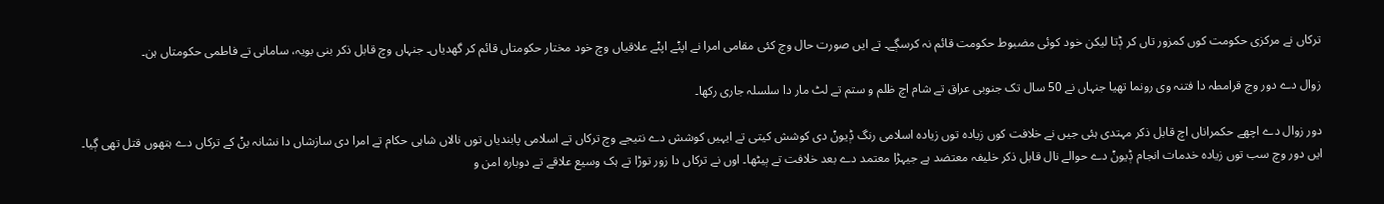ترکاں نے مرکزی حکومت کوں کمزور تاں کر ݙتا لیکن خود کوئی مضبوط حکومت قائم نہ کرسڳے۔ تے ایں صورت حال وچ کئی مقامی امرا نے اپݨے اپݨے علاقیاں وچ خود مختار حکومتاں قائم کر گھدیاں۔ جنہاں وچ قابل ذکر بنی بویہ، سامانی تے فاطمی حکومتاں ہن۔

زوال دے دور وچ قرامطہ دا فتنہ وی رونما تھیا جنہاں نے 50 سال تک جنوبی عراق تے شام اچ ظلم و ستم تے لٹ مار دا سلسلہ جاری رکھا۔

دور زوال دے اچھے حکمراناں اچ قابل ذکر مہتدی ہئی جیں نے خلافت کوں زيادہ توں زیادہ اسلامی رنگ ݙیوݨ دی کوشش کیتی تے ایہیں کوشش دے نتیجے وچ ترکاں تے اسلامی پابندیاں توں نالاں شاہی حکام تے امرا دی سازشاں دا نشانہ بݨ کے ترکاں دے ہتھوں قتل تھی ڳیا۔ ایں دور وچ سب توں زیادہ خدمات انجام ݙیوݨ دے حوالے نال قابل ذکر خلیفہ معتضد ہے جیہڑا معتمد دے بعد خلافت تے ٻیٹھا۔ اوں نے ترکاں دا زور توڑا تے ہک وسیع علاقے تے دوبارہ امن و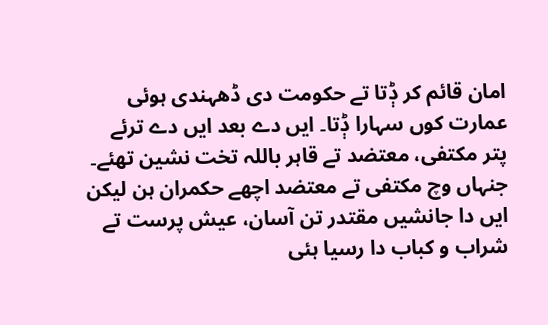امان قائم کر ݙتا تے حکومت دی ڈھہندی ہوئی عمارت کوں سہارا ݙتا۔ ایں دے بعد ایں دے ترئے پتر مکتفی، معتضد تے قاہر باللہ تخت نشین تھئے۔ جنہاں وچ مکتفی تے معتضد اچھے حکمران ہن لیکن ایں دا جانشیں مقتدر تن آسان، عیش پرست تے شراب و کباب دا رسیا ہئی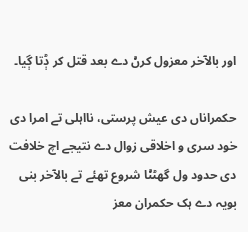اور بالآخر معزول کرݨ دے بعد قتل کر ݙتا ڳیا۔

حکمراناں دی عیش پرستی، نااہلی تے امرا دی خود سری و اخلاقی زوال دے نتیجے اچ خلافت دی حدود ول گھٹݨا شروع تھئے تے بالآخر بنی بویہ دے ہک حکمران معز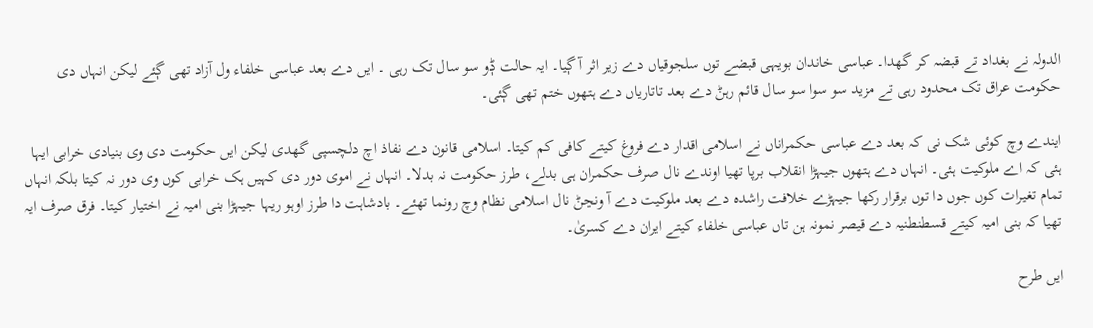الدولہ نے بغداد تے قبضہ کر گھدا۔ عباسی خاندان بویہی قبضے توں سلجوقیاں دے زیر اثر آ ڳیا۔ ایہ حالت ݙو سو سال تک رہی ۔ ایں دے بعد عباسی خلفاء ول آزاد تھی ڳئے لیکن انہاں دی حکومت عراق تک محدود رہی تے مزید سو سوا سو سال قائم رہݨ دے بعد تاتاریاں دے ہتھوں ختم تھی ڳئی۔

ایندے وچ کوئی شک نی کہ بعد دے عباسی حکمراناں نے اسلامی اقدار دے فروغ کیتے کافی کم کیتا۔ اسلامی قانون دے نفاذ اچ دلچسپی گھدی لیکن ایں حکومت دی وی بنیادی خرابی ایہا ہئی کہ اے ملوکیت ہئی۔ انہاں دے ہتھوں جیہڑا انقلاب برپا تھیا اوندے نال صرف حکمران ہی بدلے، طرز حکومت نہ بدلا۔ انہاں نے اموی دور دی کہیں ہک خرابی کوں وی دور نہ کیتا بلکہ انہاں تمام تغیرات کوں جوں دا توں برقرار رکھا جیہڑے خلافت راشدہ دے بعد ملوکیت دے آ ونڃݨ نال اسلامی نظام وچ رونما تھئے۔ بادشاہت دا طرز اوہو ریہا جیہڑا بنی امیہ نے اختیار کیتا۔ فرق صرف ایہ تھیا کہ بنی امیہ کیتے قسطنطنیہ دے قیصر نمونہ ہن تاں عباسی خلفاء کیتے ایران دے کسریٰ۔

ایں طرح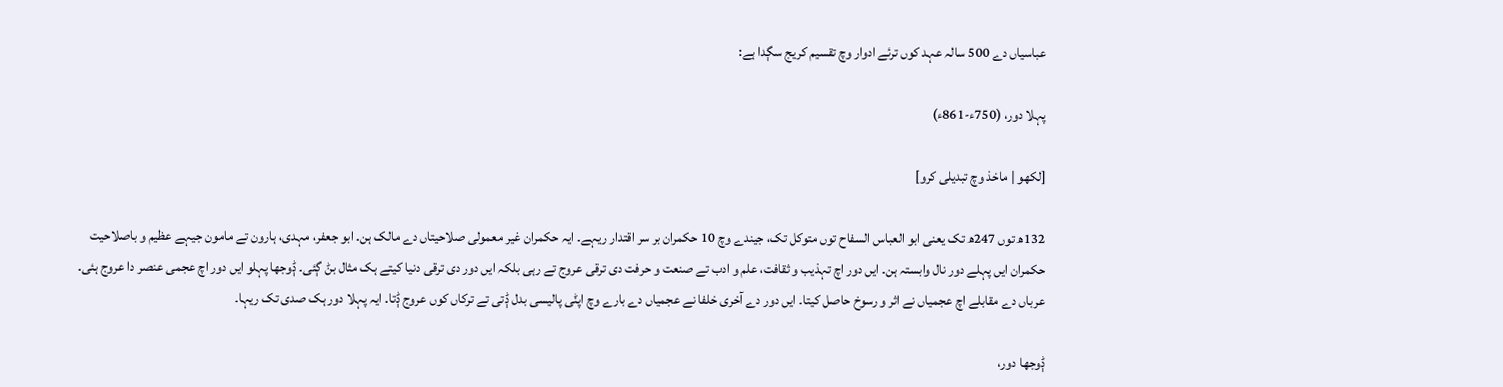عباسیاں دے 500 سالہ عہد کوں ترئے ادوار وچ تقسیم کریج سڳدا ہے:

پہلا دور، (750ء-861ء)

[لکھو | ماخذ وچ تبدیلی کرو]

132ھ توں 247ھ تک یعنی ابو العباس السفاح توں متوکل تک، جیندے وچ 10 حکمران بر سر اقتدار ریہے۔ ایہ حکمران غیر معمولی صلاحیتاں دے مالک ہن۔ ابو جعفر، مہدی، ہارون تے مامون جیہے عظیم و باصلاحیت حکمران ایں پہلے دور نال وابستہ ہن۔ ایں دور اچ تہذیب و ثقافت، علم و ادب تے صنعت و حرفت دی ترقی عروج تے رہی بلکہ ایں دور دی ترقی دنیا کیتے ہک مثال بݨ ڳئی۔ ݙوجھا پہلو ایں دور اچ عجمی عنصر دا عروج ہئی۔ عرباں دے مقابلے اچ عجمیاں نے اثر و رسوخ حاصل کیتا۔ ایں دور دے آخری خلفا نے عجمیاں دے بارے وچ اپݨی پالیسی بدل ݙتی تے ترکاں کوں عروج ݙتا۔ ایہ پہلا دور ہک صدی تک ریہا۔

ݙوجھا دور،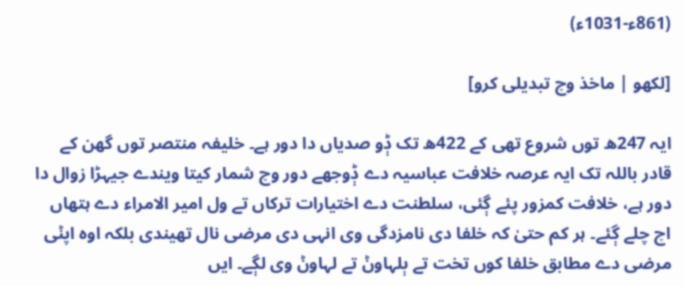(861ء-1031ء)

[لکھو | ماخذ وچ تبدیلی کرو]

ایہ 247ھ توں شروع تھی کے 422ھ تک ݙو صدیاں دا دور ہے۔ خلیفہ منتصر توں گھن کے قادر باللہ تک ایہ عرصہ خلافت عباسیہ دے ݙوجھے دور وچ شمار کیتا ویندے جیہڑا زوال دا دور ہے، خلافت کمزور پئے ڳئی، سلطنت دے اختیارات ترکاں تے ول امیر الامراء دے ہتھاں اچ چلے ڳئے۔ ہر کم حتیٰ کہ خلفا دی نامزدگی وی انہی دی مرضی نال تھیندی بلکہ اوہ اپݨی مرضی دے مطابق خلفا کوں تخت تے ٻلہاوݨ تے لہاوݨ وی لڳے۔ ایں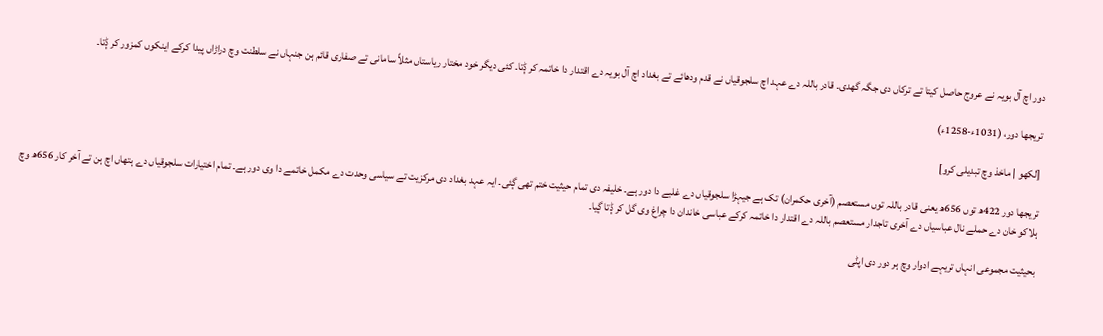دور اچ آل بویہ نے عروج حاصل کیتا تے ترکاں دی جگہ گھدی۔ قادر باللہ دے عہد اچ سلجوقیاں نے قدم ودھائے تے بغداد اچ آل بویہ دے اقتدار دا خاتمہ کر ݙتا۔ کئی دیگر خود مختار ریاستاں مثلاً سامانی تے صفاری قائم ہن جنہاں نے سلطنت وچ دراڑاں پیدا کرکے اینکوں کمزور کر ݙتا۔

تریجھا دور، (1031ء-1258ء)

[لکھو | ماخذ وچ تبدیلی کرو]

تریجھا دور 422ھ توں 656ھ یعنی قادر باللہ توں مستعصم (آخری حکمران) تک ہے جیہڑا سلجوقیاں دے غلبے دا دور ہے۔ خلیفہ دی تمام حیثیت ختم تھی ڳئی۔ ایہ عہد بغداد دی مرکزیت تے سیاسی وحدت دے مکمل خاتمے دا وی دور ہے۔ تمام اختیارات سلجوقیاں دے ہتھاں اچ ہن تے آخر کار 656ھ وچ ہلاکو خان دے حملے نال عباسیاں دے آخری تاجدار مستعصم باللہ دے اقتدار دا خاتمہ کرکے عباسی خاندان دا چراغ وی گل کر ݙتا ڳیا۔

بحیثیت مجموعی انہاں تریہے ادوار وچ ہر دور دی اپݨی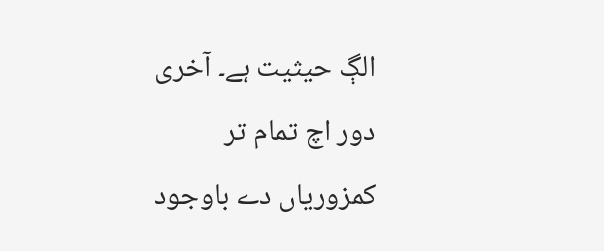الڳ حیثیت ہے۔ آخری دور اچ تمام تر کمزوریاں دے باوجود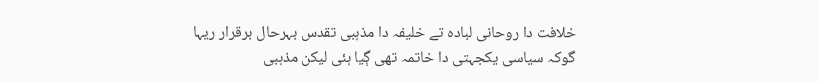خلافت دا روحانی لبادہ تے خلیفہ دا مذہبی تقدس بہرحال برقرار ریہا گوکہ سیاسی یکجہتی دا خاتمہ تھی ڳیا ہئی لیکن مذہبی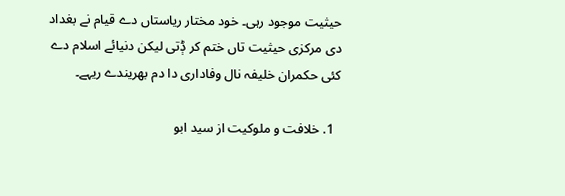حیثیت موجود رہی۔ خود مختار ریاستاں دے قیام نے بغداد دی مرکزی حیثیت تاں ختم کر ݙتی لیکن دنیائے اسلام دے کئی حکمران خلیفہ نال وفاداری دا دم بھریندے ریہے۔

  1. خلافت و ملوکیت از سید ابو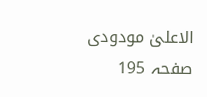الاعلیٰ مودودی صفحہ 195